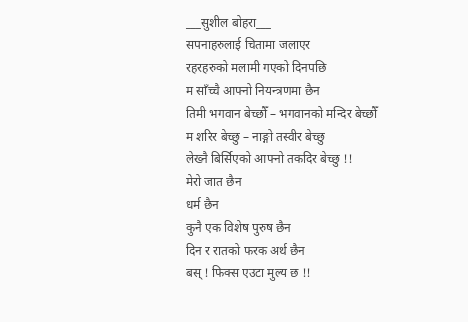___सुशील बोहरा___
सपनाहरुलाई चितामा जलाएर
रहरहरुको मलामी गएको दिनपछि
म साँच्चै आफ्नो नियन्त्रणमा छैन
तिमी भगवान बेच्छौँ – भगवानको मन्दिर बेच्छौँ
म शरिर बेच्छु – नाङ्गो तस्वीर बेच्छु
लेख्नै बिर्सिएको आफ्नो तकदिर बेच्छु !!
मेरो जात छैन
धर्म छैन
कुनै एक विशेष पुरुष छैन
दिन र रातको फरक अर्थ छैन
बस् ! फिक्स एउटा मुल्य छ !!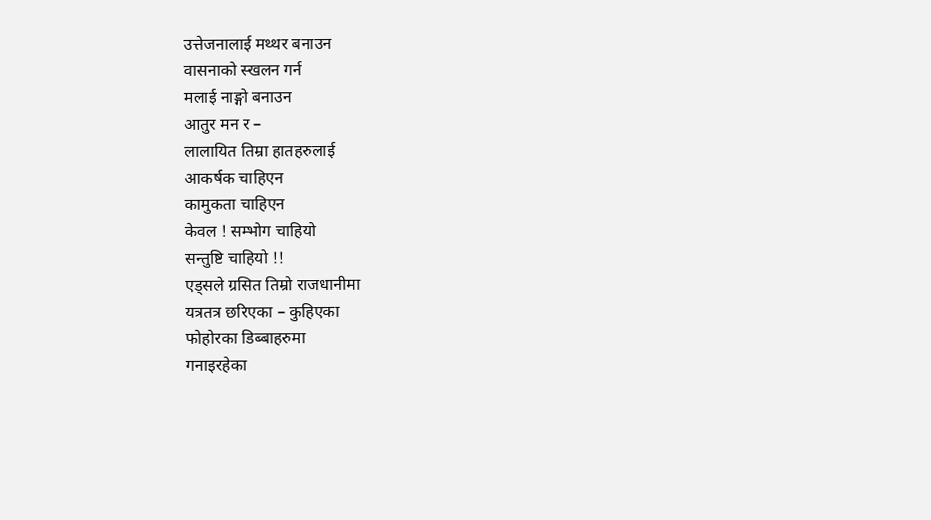उत्तेजनालाई मथ्थर बनाउन
वासनाको स्खलन गर्न
मलाई नाङ्गो बनाउन
आतुर मन र –
लालायित तिम्रा हातहरुलाई
आकर्षक चाहिएन
कामुकता चाहिएन
केवल ! सम्भोग चाहियो
सन्तुष्टि चाहियो !!
एड्सले ग्रसित तिम्रो राजधानीमा
यत्रतत्र छरिएका – कुहिएका
फोहोरका डिब्बाहरुमा
गनाइरहेका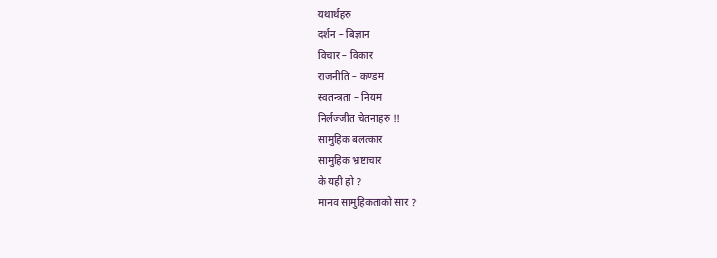यथार्थहरु
दर्शन – बिज्ञान
विचार – विकार
राजनीति – कण्डम
स्वतन्त्रता – नियम
निर्लज्जीत चेतनाहरु !!
सामुहिक बलत्कार
सामुहिक भ्रष्टाचार
के यही हो ?
मानव सामुहिकताको सार ?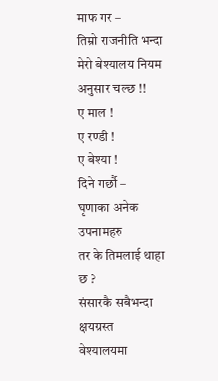माफ गर –
तिम्रो राजनीति भन्दा
मेरो बेश्यालय नियम अनुसार चल्छ !!
ए माल !
ए रण्डी !
ए बेश्या !
दिने गर्छौ –
घृणाका अनेक उपनामहरु
तर के तिमलाई थाहा छ ?
संसारकै सबैभन्दा क्षयग्रस्त
वेश्यालयमा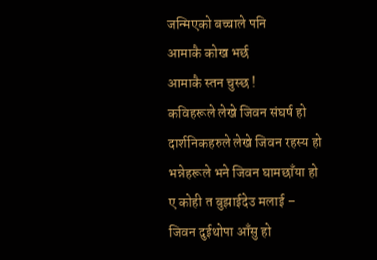जन्मिएको बच्चाले पनि
आमाकै कोख भर्छ
आमाकै स्तन चुस्छ !
कविहरूले लेखे जिवन संघर्ष हो
दार्शनिकहरुले लेखे जिवन रहस्य हो
भन्नेहरूले भने जिवन घामछाँया हो
ए कोही त बुझाईदेउ मलाई –
जिवन दुईथोपा आँसु हो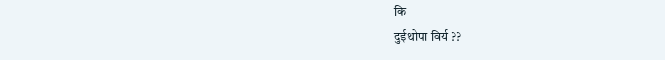कि
दुईथोपा विर्य ??